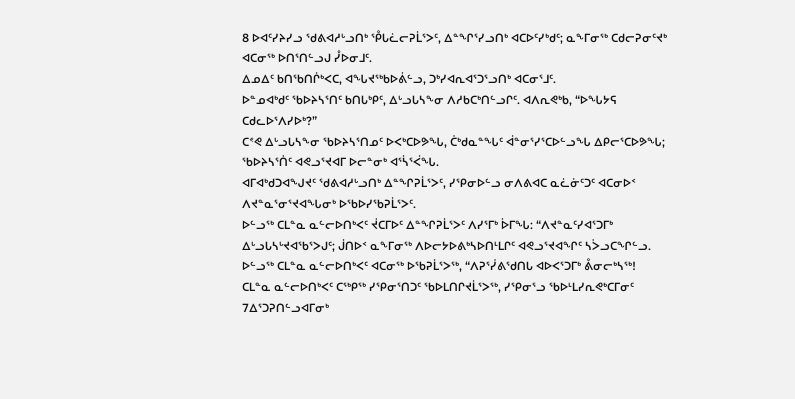8 ᐅᐊᑦᓯᔨᓯᓗ ᖁᕕᐊᓱᒡᓗᑎᒃ ᕾᒐᓛᓕᕈᒫᕐᐳᑦ, ᐃᓐᖏᕐᓯᓗᑎᒃ ᐊᑕᐅᑦᓯᒃᑯᑦ; ᓇᖕᒥᓂᖅ ᑕᑯᓕᕈᓂᑦᔪᒃ ᐊᑕᓂᖅ ᐅᑎᕐᑎᓪᓗᒍ ᓮᐅᓂᒧᑦ.
ᐃᓄᐃᑦ ᑲᑎᖃᑎᒌᒃᐸᑕ, ᐊᖓᔪᖅᑲᐅᕖᓪᓗ, ᑐᒃᓯᐊᕆᐊᕐᑐᕐᓗᑎᒃ ᐊᑕᓂᕐᒧᑦ.
ᐅᓐᓄᐊᒃᑯᑦ ᖃᐅᔨᓴᕐᑎᑦ ᑲᑎᒐᒃᑭᑦ, ᐃᒡᓗᒐᓴᖕᓂ ᐱᓱᑲᑕᒃᑎᓪᓗᒋᑦ. ᐊᐱᕆᕙᒃᑲ, “ᐅᖓᔭᕋ ᑕᑯᓚᐅᕐᐱᓯᐅᒃ?”
ᑕᕝᕙ ᐃᒡᓗᒐᓴᖕᓂ ᖃᐅᔨᓴᕐᑎᓄᑦ ᐅᐸᒃᑕᐅᕗᖓ, ᑖᒃᑯᓇᓐᖓᑦ ᐋᓐᓂᕐᓯᕐᑕᐅᓪᓗᖓ ᐃᑭᓕᕐᑕᐅᕗᖓ; ᖃᐅᔨᓴᕐᑏᑦ ᐊᕙᓗᕐᔪᐊᒥ ᐅᓕᓐᓂᒃ ᐊᕐᓵᕐᐹᖓ.
ᐊᒥᐊᒃᑯᑐᐊᖑᔪᑦ ᖁᕕᐊᓱᒡᓗᑎᒃ ᐃᓐᖏᕈᒫᕐᐳᑦ, ᓯᕿᓂᐅᓪᓗ ᓂᐱᕕᐊᑕ ᓇᓛᓃᑦᑐᑦ ᐊᑕᓂᐅᑉ ᐱᔪᓐᓇᕐᓂᕐᔪᐊᖓᓂᒃ ᐅᖃᐅᓯᖃᕈᒫᕐᐳᑦ.
ᐅᓪᓗᖅ ᑕᒪᓐᓇ ᓇᓪᓕᐅᑎᒃᐸᑦ ᔫᑕᒥᐅᑦ ᐃᓐᖏᕈᒫᕐᐳᑦ ᐱᓯᕐᒥᒃ ᐆᒥᖓ: “ᐱᔪᓐᓇᑦᓯᐊᕐᑐᒥᒃ ᐃᒡᓗᒐᓴᒡᔪᐊᖃᕐᐳᒍᑦ; ᒎᑎᐅᑉ ᓇᖕᒥᓂᖅ ᐱᐅᓕᔭᐅᕕᒃᓴᐅᑎᒻᒪᒋᑦ ᐊᕙᓗᕐᔪᐊᖏᑦ ᓴᐴᓗᑕᖏᓪᓗ.
ᐅᓪᓗᖅ ᑕᒪᓐᓇ ᓇᓪᓕᐅᑎᒃᐸᑦ ᐊᑕᓂᖅ ᐅᖃᕈᒫᕐᐳᖅ, “ᐱᕈᕐᓰᕕᖁᑎᒐ ᐊᐅᐸᕐᑐᒥᒃ ᕔᓂᓕᒃᓴᖅ!
ᑕᒪᓐᓇ ᓇᓪᓕᐅᑎᒃᐸᑦ ᑕᖅᑭᖅ ᓯᕿᓂᕐᑎᑐᑦ ᖃᐅᒪᑎᒋᔪᒫᕐᐳᖅ, ᓯᕿᓂᕐᓗ ᖃᐅᒻᒪᓯᕆᕙᒃᑕᒥᓂᑦ 7ᐃᕐᑐᕈᑎᓪᓗᐊᒥᓂᒃ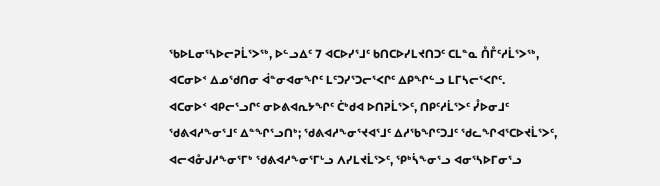ᖃᐅᒪᓂᕐᓴᐅᓕᕈᒫᕐᐳᖅ, ᐅᓪᓗᐃᑦ 7 ᐊᑕᐅᓯᕐᒧᑦ ᑲᑎᑕᐅᓯᒪᔪᑎᑐᑦ ᑕᒪᓐᓇ ᑍᒤᑦᓱᒫᕐᐳᖅ, ᐊᑕᓂᐅᑉ ᐃᓄᖁᑎᓂ ᐋᓐᓂᐊᓂᖏᑦ ᒪᑦᑐᓯᕐᑐᓕᕐᐸᒋᑦ ᐃᑭᖏᓪᓗ ᒪᒥᓴᓕᕐᐸᒋᑦ.
ᐊᑕᓂᐅᑉ ᐊᑭᓕᕐᓗᒋᑦ ᓂᐅᕕᐊᕆᔭᖏᑦ ᑖᒃᑯᐊ ᐅᑎᕈᒫᕐᐳᑦ, ᑎᑭᑦᓱᒫᕐᐳᑦ ᓮᐅᓂᒧᑦ ᖁᕕᐊᓱᖕᓂᕐᒧᑦ ᐃᓐᖏᕐᓗᑎᒃ; ᖁᕕᐊᓱᖕᓂᕐᔪᐊᕐᒧᑦ ᐃᓱᖃᖏᑦᑐᒧᑦ ᖁᓚᖏᐊᕐᑕᐅᔪᒫᕐᐳᑦ, ᐊᓕᐊᓁᒍᓱᖕᓂᕐᒥᒃ ᖁᕕᐊᓱᖕᓂᕐᒥᒡᓗ ᐱᓯᒪᔪᒫᕐᐳᑦ, ᕿᒃᓵᖕᓂᕐᓗ ᐊᓂᕐᓴᐅᒥᓂᕐᓗ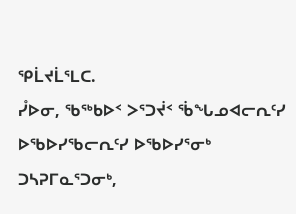ᕿᒫᔪᒫᕐᒪᑕ.
ᓮᐅᓂ, ᖃᖅᑲᐅᑉ ᐳᕐᑐᔫᑉ ᖄᖓᓄᐊᓕᕆᑦᓯ ᐅᖃᐅᓯᖃᓕᕆᑦᓯ ᐅᖃᐅᓯᕐᓂᒃ ᑐᓴᕈᒥᓇᕐᑐᓂᒃ,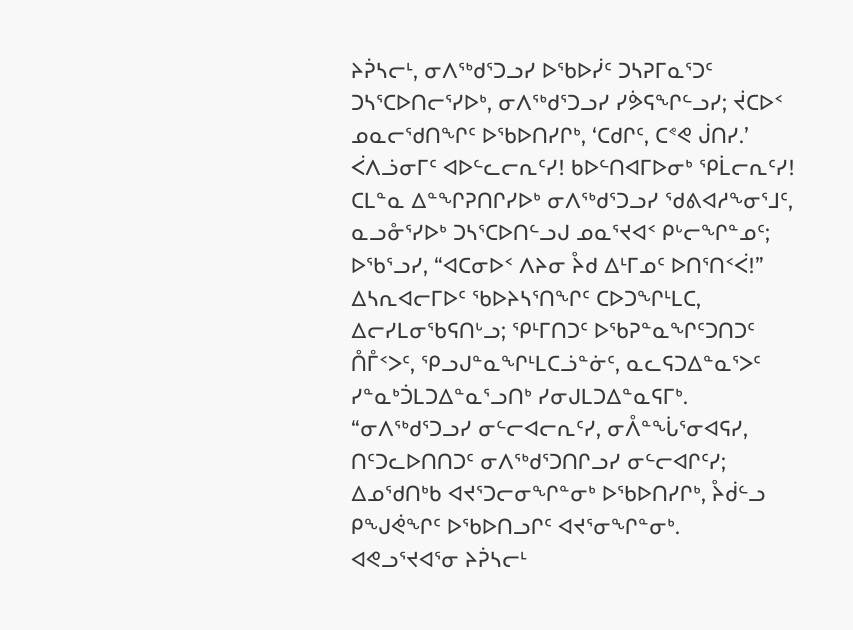ᔨᕉᓴᓕᒻ, ᓂᐱᖅᑯᕐᑐᓗᓯ ᐅᖃᐅᓰᑦ ᑐᓴᕈᒥᓇᕐᑐᑦ ᑐᓴᕐᑕᐅᑎᓕᕐᓯᐅᒃ, ᓂᐱᖅᑯᕐᑐᓗᓯ ᓯᕘᕋᖏᓪᓗᓯ; ᔫᑕᐅᑉ ᓄᓇᓕᖁᑎᖏᑦ ᐅᖃᐅᑎᓯᒋᒃ, ‘ᑕᑯᒋᑦ, ᑕᕝᕙ ᒎᑎᓯ.’
ᐹᐱᓘᓂᒥᑦ ᐊᐅᓪᓚᓕᕆᑦᓯ! ᑲᐅᓪᑎᐊᒥᐅᓂᒃ ᕿᒫᓕᕆᑦᓯ! ᑕᒪᓐᓇ ᐃᓐᖏᕈᑎᒋᓯᐅᒃ ᓂᐱᖅᑯᕐᑐᓗᓯ ᖁᕕᐊᓱᖕᓂᕐᒧᑦ, ᓇᓗᓁᕐᓯᐅᒃ ᑐᓴᕐᑕᐅᑎᓪᓗᒍ ᓄᓇᕐᔪᐊᑉ ᑭᒡᓕᖏᓐᓄᑦ; ᐅᖃᕐᓗᓯ, “ᐊᑕᓂᐅᑉ ᐱᔨᓂ ᔧᑯ ᐃᒻᒥᓄᑦ ᐅᑎᕐᑎᑉᐹ!”
ᐃᓴᕆᐊᓕᒥᐅᑦ ᖃᐅᔨᓴᕐᑎᖏᑦ ᑕᐅᑐᖏᒻᒪᑕ, ᐃᓕᓯᒪᓂᖃᕋᑎᒡᓗ; ᕿᒻᒥᑎᑐᑦ ᐅᖃᕈᓐᓇᖏᑦᑐᑎᑐᑦ ᑍᒤᑉᐳᑦ, ᕿᓗᒍᓐᓇᖏᒻᒪᑕᓘᓐᓃᑦ, ᓇᓚᕋᑐᐃᓐᓇᕐᐳᑦ ᓯᓐᓇᒃᑑᒪᑐᐃᓐᓇᕐᓗᑎᒃ ᓯᓂᒍᒪᑐᐃᓐᓇᕋᒥᒃ.
“ᓂᐱᖅᑯᕐᑐᓗᓯ ᓂᓪᓕᐊᓕᕆᑦᓯ, ᓂᐰᓐᖔᕐᓂᐊᕋᓯ, ᑎᑦᑐᓚᐅᑎᑎᑐᑦ ᓂᐱᖅᑯᕐᑐᑎᒋᓗᓯ ᓂᓪᓕᐊᒋᑦᓯ; ᐃᓄᖁᑎᒃᑲ ᐊᔪᕐᑐᓕᓂᖏᓐᓂᒃ ᐅᖃᐅᑎᓯᒋᒃ, ᔧᑰᓪᓗ ᑭᖑᕚᖏᑦ ᐅᖃᐅᑎᓗᒋᑦ ᐊᔪᕐᓂᖏᓐᓂᒃ.
ᐊᕙᓗᕐᔪᐊᕐᓂ ᔨᕉᓴᓕᒻ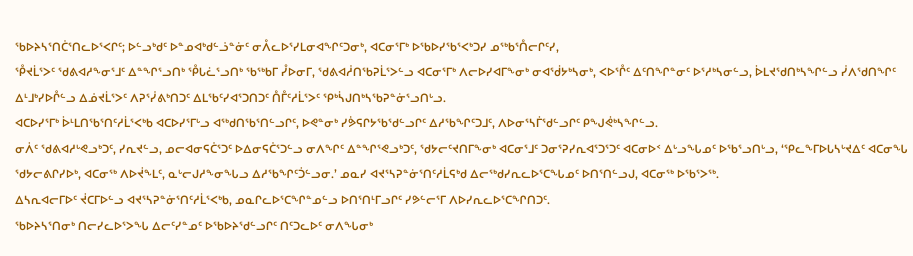ᖃᐅᔨᓴᕐᑎᑖᕐᑎᓚᐅᕐᐸᒋᑦ; ᐅᓪᓗᒃᑯᑦ ᐅᓐᓄᐊᒃᑯᓪᓘᓐᓃᑦ ᓂᐰᓚᐅᕐᓯᒪᓂᐊᖏᑦᑐᓂᒃ, ᐊᑕᓂᕐᒥᒃ ᐅᖃᐅᓯᖃᕐᐸᒃᑐᓯ ᓄᖅᑲᕐᑍᓕᒋᑦᓯ,
ᕾᔪᒫᕐᐳᑦ ᖁᕕᐊᓱᖕᓂᕐᒧᑦ ᐃᓐᖏᕐᓗᑎᒃ ᕾᒐᓛᕐᓗᑎᒃ ᖃᖅᑲᒥ ᓮᐅᓂᒥ, ᖁᕕᐊᓲᑎᖃᕈᒫᕐᐳᓪᓗ ᐊᑕᓂᕐᒥᒃ ᐱᓕᐅᓯᐊᒥᖕᓂᒃ ᓂᐊᖂᔭᒃᓴᓂᒃ, ᐸᐅᕐᒊᑦ ᐃᑦᑎᖏᓐᓂᑦ ᐅᕐᓱᒃᓴᓂᓪᓗ, ᐆᒪᔪᖁᑎᒃᓴᖏᓪᓗ ᓰᐱᖁᑎᖏᑦ ᐃᒻᒧᒃᓯᐅᒊᓪᓗ ᐃᓅᔪᒫᕐᐳᑦ ᐱᕈᕐᓰᕕᒃᑎᑐᑦ ᐃᒪᖃᑦᓯᐊᕐᑐᑎᑐᑦ ᑍᒤᑦᓱᒫᕐᐳᑦ ᕿᒃᓵᒍᑎᒃᓴᖃᕈᓐᓃᕐᓗᑎᒡᓗ.
ᐊᑕᐅᓯᕐᒥᒃ ᐆᒻᒪᑎᖃᕐᑎᑦᓱᒫᕐᐸᒃᑲ ᐊᑕᐅᓯᕐᒥᒡᓗ ᐊᖅᑯᑎᖃᕐᑎᓪᓗᒋᑦ, ᐅᕙᓐᓂᒃ ᓯᕘᕋᒋᔭᖃᖁᓪᓗᒋᑦ ᐃᓱᖃᖏᑦᑐᒧᑦ, ᐱᐅᓂᕐᓴᒦᖁᓪᓗᒋᑦ ᑭᖑᕚᒃᓴᖏᓪᓗ.
ᓂᐲᑦ ᖁᕕᐊᓱᒡᕙᓗᒃᑐᑦ, ᓯᕆᔪᓪᓗ, ᓄᓕᐊᓂᕋᑖᕐᑐᑦ ᐅᐃᓂᕋᑖᕐᑐᓪᓗ ᓂᐱᖏᑦ ᐃᓐᖏᕐᕙᓗᒃᑐᑦ, ᖁᔭᓕᑦᔪᑎᒥᖕᓂᒃ ᐊᑕᓂᕐᒧᑦ ᑐᓂᕐᕈᓯᕆᐊᕐᑐᕐᑐᑦ ᐊᑕᓂᐅᑉ ᐃᒡᓗᖓᓄᑦ ᐅᖃᕐᓗᑎᒡᓗ, ‘ᕿᓚᖕᒥᐅᒐᓴᒡᔪᐃᑦ ᐊᑕᓂᖓ ᖁᔭᓕᕕᒋᓯᐅᒃ, ᐊᑕᓂᖅ ᐱᐅᔫᖕᒪᑦ, ᓇᒡᓕᒍᓱᖕᓂᖓᓗ ᐃᓱᖃᖏᑦᑑᓪᓗᓂ.’ ᓄᓇᓯ ᐊᔪᕐᓴᕈᓐᓃᕐᑎᑦᓱᒫᕋᒃᑯ ᐃᓕᖅᑯᓯᕆᓚᐅᕐᑕᖓᓄᑦ ᐅᑎᕐᑎᓪᓗᒍ, ᐊᑕᓂᖅ ᐅᖃᕐᐳᖅ.
ᐃᓴᕆᐊᓕᒥᐅᑦ ᔫᑕᒥᐅᓪᓗ ᐊᔪᕐᓴᕈᓐᓃᕐᑎᑦᓱᒫᕐᐸᒃᑲ, ᓄᓇᒋᓚᐅᕐᑕᖏᓐᓄᓪᓗ ᐅᑎᕐᑎᒻᒥᓗᒋᑦ ᓯᕗᓪᓕᕐᒥ ᐱᐅᓯᕆᓚᐅᕐᑕᖏᑎᑐᑦ.
ᖃᐅᔨᓴᕐᑎᓂᒃ ᑎᓕᓯᓚᐅᕐᐳᖓ ᐃᓕᑦᓯᓐᓄᑦ ᐅᖃᐅᔨᖁᓪᓗᒋᑦ ᑎᑦᑐᓚᐅᑦ ᓂᐱᖓᓂᒃ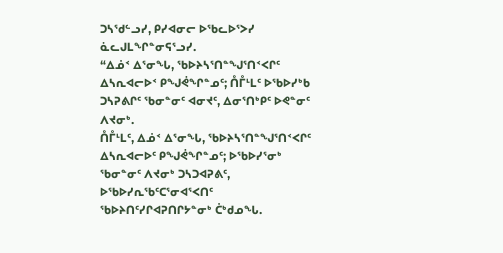ᑐᓴᖁᓪᓗᓯ, ᑭᓯᐊᓂᓕ ᐅᖃᓚᐅᕐᐳᓯ ᓈᓚᒍᒪᖏᓐᓂᕋᕐᓗᓯ.
“ᐃᓅᑉ ᐃᕐᓂᖓ, ᖃᐅᔨᓴᕐᑎᓐᖑᕐᑎᑉᐸᒋᑦ ᐃᓴᕆᐊᓕᐅᑉ ᑭᖑᕚᖏᓐᓄᑦ; ᑍᒤᒻᒪᑦ ᐅᖃᐅᓯᒃᑲ ᑐᓴᕈᕕᒋᑦ ᖃᓂᓐᓂᑦ ᐊᓂᔪᑦ, ᐃᓂᕐᑎᒃᑭᑦ ᐅᕙᓐᓂᑦ ᐱᔪᓂᒃ.
ᑍᒤᒻᒪᑦ, ᐃᓅᑉ ᐃᕐᓂᖓ, ᖃᐅᔨᓴᕐᑎᓐᖑᕐᑎᑉᐸᒋᑦ ᐃᓴᕆᐊᓕᐅᑦ ᑭᖑᕚᖏᓐᓄᑦ; ᐅᖃᐅᓯᕐᓂᒃ ᖃᓂᓐᓂᑦ ᐱᔪᓂᒃ ᑐᓴᑐᐊᕈᕕᑦ, ᐅᖃᐅᓯᕆᖃᑦᑕᕐᓂᐊᕐᐸᑎᑦ ᖃᐅᔨᑎᑦᓯᒋᐊᕈᑎᒋᔭᓐᓂᒃ ᑖᒃᑯᓄᖓ.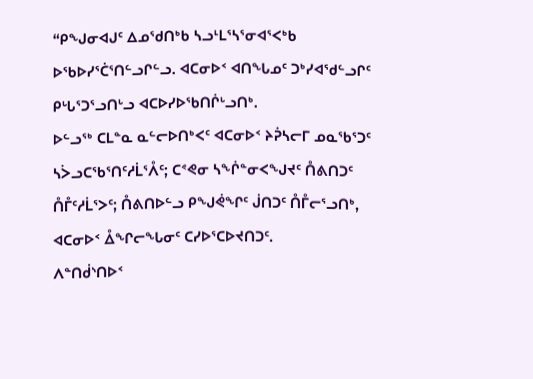“ᑭᖑᓂᐊᒍᑦ ᐃᓄᖁᑎᒃᑲ ᓴᓗᒻᒪᕐᓴᕐᓂᐊᕐᐸᒃᑲ ᐅᖃᐅᓯᕐᑖᕐᑎᓪᓗᒋᓪᓗ. ᐊᑕᓂᐅᑉ ᐊᑎᖓᓄᑦ ᑐᒃᓯᐊᖁᓪᓗᒋᑦ ᑭᒡᒐᕐᑐᕐᓗᑎᒡᓗ ᐊᑕᐅᓯᐅᖃᑎᒌᒡᓗᑎᒃ.
ᐅᓪᓗᖅ ᑕᒪᓐᓇ ᓇᓪᓕᐅᑎᒃᐸᑦ ᐊᑕᓂᐅᑉ ᔨᕉᓴᓕᒥ ᓄᓇᖃᕐᑐᑦ ᓴᐴᓗᑕᖃᕐᑎᑦᓱᒫᕐᐰᑦ; ᑕᕝᕙᓂ ᓴᖕᒌᓐᓂᐸᖑᔪᑦ ᑍᕕᑎᑐᑦ ᑍᒤᑦᓱᒫᕐᐳᑦ; ᑍᕕᑎᐅᓪᓗ ᑭᖑᕚᖏᑦ ᒎᑎᑐᑦ ᑍᒤᓕᕐᓗᑎᒃ, ᐊᑕᓂᐅᑉ ᐂᖏᓕᖓᓂᑦ ᑕᓯᐅᕐᑕᐅᔪᑎᑐᑦ.
ᐱᓐᑎᑰᔅᑎᐅᑉ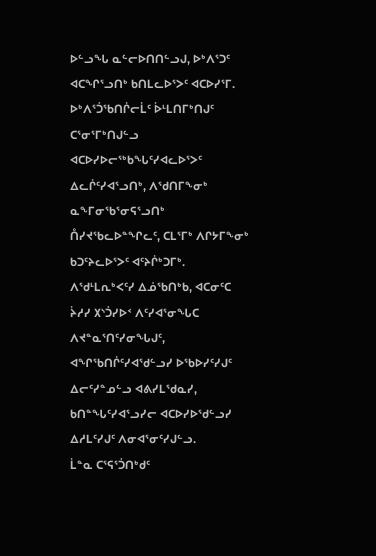ᐅᓪᓗᖓ ᓇᓪᓕᐅᑎᑎᓪᓗᒍ, ᐅᒃᐱᕐᑐᑦ ᐊᑕᖏᕐᓗᑎᒃ ᑲᑎᒪᓚᐅᕐᐳᑦ ᐊᑕᐅᓯᕐᒥ.
ᐅᒃᐱᕐᑑᖃᑎᒌᓕᒫᑦ ᐆᒻᒪᑎᒥᒃᑎᒍᑦ ᑕᕐᓂᕐᒥᒃᑎᒍᓪᓗ ᐊᑕᐅᓯᐅᓕᖅᑲᖓᑦᓯᐊᓚᐅᕐᐳᑦ ᐃᓚᒌᑦᓯᐊᕐᓗᑎᒃ, ᐱᖁᑎᒥᖕᓂᒃ ᓇᖕᒥᓂᖃᕐᓂᕋᕐᓗᑎᒃ ᑍᓯᔪᖃᓚᐅᓐᖏᓚᑦ, ᑕᒪᕐᒥᒃ ᐱᒋᔭᒥᖕᓂᒃ ᑲᑐᑦᔨᓚᐅᕐᐳᑦ ᐊᑦᔨᒌᒃᑐᒥᒃ.
ᐱᖁᒻᒪᕆᒃᐸᑦᓯ ᐃᓅᖃᑎᒃᑲ, ᐊᑕᓂᑦᑕ ᔩᓱᓯ ᙭ᔅᑑᓯᐅᑉ ᐱᑦᓯᐊᕐᓂᖓᑕ ᐱᔪᓐᓇᕐᑎᑦᓯᓂᖓᒍᑦ, ᐊᖏᖃᑎᒌᑦᓯᐊᖁᓪᓗᓯ ᐅᖃᐅᓯᑦᓯᒍᑦ ᐃᓕᑦᓯᓐᓄᓪᓗ ᐊᕕᓯᒪᖁᓇᓯ, ᑲᑎᓐᖓᑦᓯᐊᕐᓗᓯᓕ ᐊᑕᐅᓯᐅᖁᓪᓗᓯ ᐃᓱᒪᑦᓯᒍᑦ ᐱᓂᐊᕐᓂᑦᓯᒍᓪᓗ.
ᒫᓐᓇ ᑕᕐᕋᕐᑑᑎᒃᑯᑦ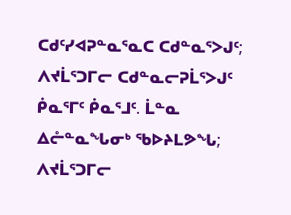ᑕᑯᑦᓯᐊᕈᓐᓇᕐᓇᑕ ᑕᑯᓐᓇᕐᐳᒍᑦ; ᐱᔪᒫᕐᑐᒥᓕ ᑕᑯᓐᓇᓕᕈᒫᕐᐳᒍᑦ ᑮᓇᕐᒥᑦ ᑮᓇᕐᒧᑦ. ᒫᓐᓇ ᐃᓔᓐᓇᖓᓂᒃ ᖃᐅᔨᒪᕗᖓ; ᐱᔪᒫᕐᑐᒥᓕ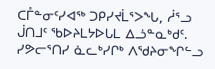ᑕᒤᓐᓂᑦᓯᐊᖅ ᑐᑭᓯᔪᒫᕐᐳᖓ, ᓲᕐᓗ ᒎᑎᒧᑦ ᖃᐅᔨᒪᔭᐅᒐᒪ ᐃᓘᓐᓇᒃᑯᑦ.
ᓯᕗᓕᕐᑎᓯ ᓈᓚᒃᓯᒋᒃ ᐱᖁᔨᓂᖏᓪᓗ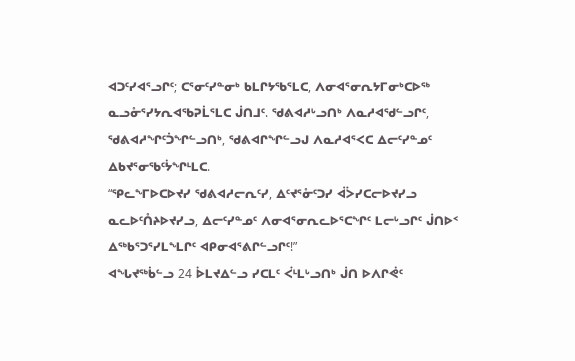ᐊᑐᑦᓯᐊᕐᓗᒋᑦ; ᑕᕐᓂᑦᓯᓐᓂᒃ ᑲᒪᒋᔭᖃᕐᒪᑕ, ᐱᓂᐊᕐᓂᕆᔭᒥᓂᒃᑕᐅᖅ ᓇᓗᓁᕐᓯᔭᕆᐊᖃᕈᒫᕐᒪᑕ ᒎᑎᒧᑦ. ᖁᕕᐊᓱᒡᓗᑎᒃ ᐱᓇᓱᐊᖁᓪᓗᒋᑦ, ᖁᕕᐊᓱᖏᑦᑑᖏᓪᓗᑎᒃ, ᖁᕕᐊᒋᖏᓪᓗᒍ ᐱᓇᓱᐊᕐᐸᑕ ᐃᓕᑦᓯᓐᓄᑦ ᐃᑲᔪᕐᓂᖃᑦᔮᖏᒻᒪᑕ.
“ᕿᓚᖕᒥᐅᑕᐅᔪᓯ ᖁᕕᐊᓱᓕᕆᑦᓯ, ᐃᑦᔪᕐᓁᑦᑐᓯ ᐋᐴᓯᑕᓕᐅᔪᓯᓗ ᓇᓚᐅᑦᑍᔨᐅᔪᓯᓗ, ᐃᓕᑦᓯᓐᓄᑦ ᐱᓂᐊᕐᓂᕆᓚᐅᕐᑕᖏᑦ ᒪᓕᒡᓗᒋᑦ ᒎᑎᐅᑉ ᐃᖅᑲᕐᑐᕐᓯᒪᖕᒪᒋᑦ ᐊᑭᓂᐊᕐᕕᒋᓪᓗᒋᑦ!”
ᐊᖓᔪᖅᑳᓪᓗ 24 ᐆᒪᔪᐃᓪᓗ ᓯᑕᒪᑦ ᐹᒻᒪᒡᓗᑎᒃ ᒎᑎ ᐅᐱᒋᕚᑦ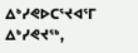ᐃᒃᓯᕙᐅᑕᕐᔪᐊᕐᒥ ᐃᒃᓯᕙᔪᖅ,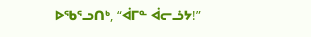ᐅᖃᕐᓗᑎᒃ, “ᐋᒥᓐ ᐋᓕᓘᔭ!”